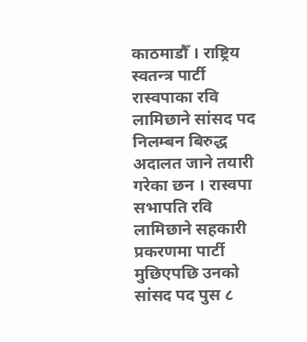काठमाडौँ । राष्ट्रिय स्वतन्त्र पार्टी रास्वपाका रवि लामिछाने सांसद पद निलम्बन बिरुद्ध अदालत जाने तयारी गरेका छन । रास्वपा सभापति रवि लामिछाने सहकारी प्रकरणमा पार्टी मुछिएपछि उनको सांसद पद पुस ८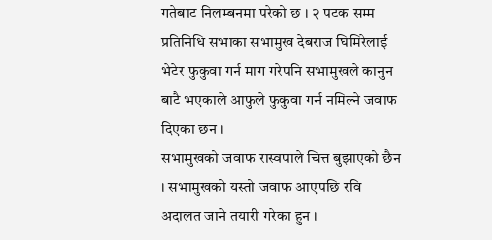गतेबाट निलम्बनमा परेको छ । २ पटक सम्म प्रतिनिधि सभाका सभामुख देबराज घिमिरेलाई भेटेर फुकुवा गर्न माग गरेपनि सभामुखले कानुन बाटै भएकाले आफुले फुकुवा गर्न नमिल्ने जवाफ दिएका छन ।
सभामुखको जवाफ रास्वपाले चित्त बुझाएको छैन । सभामुखको यस्तो जवाफ आएपछि रवि अदालत जाने तयारी गरेका हुन ।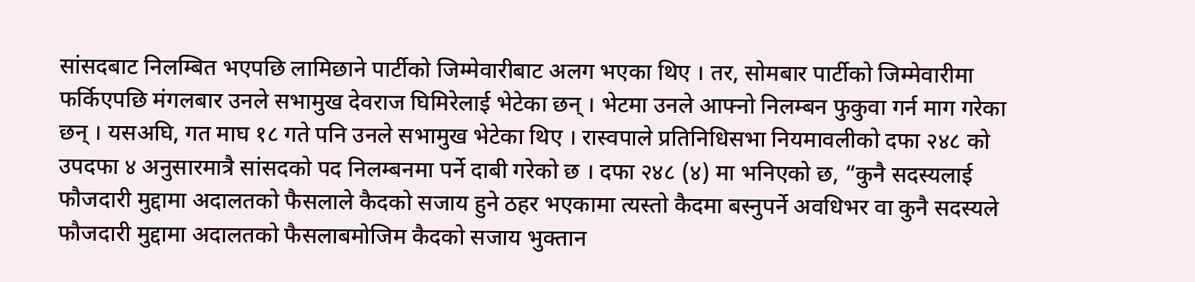सांसदबाट निलम्बित भएपछि लामिछाने पार्टीको जिम्मेवारीबाट अलग भएका थिए । तर, सोमबार पार्टीको जिम्मेवारीमा फर्किएपछि मंगलबार उनले सभामुख देवराज घिमिरेलाई भेटेका छन् । भेटमा उनले आफ्नो निलम्बन फुकुवा गर्न माग गरेका छन् । यसअघि, गत माघ १८ गते पनि उनले सभामुख भेटेका थिए । रास्वपाले प्रतिनिधिसभा नियमावलीको दफा २४८ को उपदफा ४ अनुसारमात्रै सांसदको पद निलम्बनमा पर्ने दाबी गरेको छ । दफा २४८ (४) मा भनिएको छ, “कुनै सदस्यलाई फौजदारी मुद्दामा अदालतको फैसलाले कैदको सजाय हुने ठहर भएकामा त्यस्तो कैदमा बस्नुपर्ने अवधिभर वा कुनै सदस्यले फौजदारी मुद्दामा अदालतको फैसलाबमोजिम कैदको सजाय भुक्तान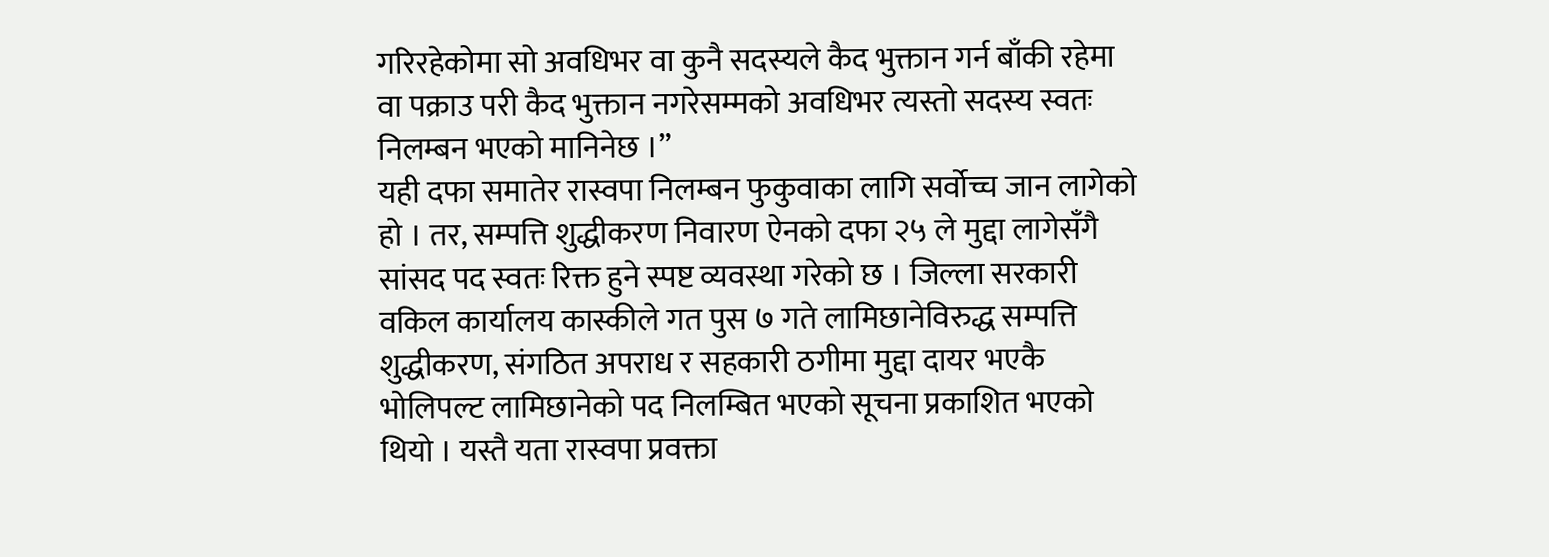गरिरहेकोमा सो अवधिभर वा कुनै सदस्यले कैद भुक्तान गर्न बाँकी रहेमा वा पक्राउ परी कैद भुक्तान नगरेसम्मको अवधिभर त्यस्तो सदस्य स्वतः निलम्बन भएको मानिनेछ ।”
यही दफा समातेर रास्वपा निलम्बन फुकुवाका लागि सर्वोच्च जान लागेको हो । तर, सम्पत्ति शुद्धीकरण निवारण ऐनको दफा २५ ले मुद्दा लागेसँगै सांसद पद स्वतः रिक्त हुने स्पष्ट व्यवस्था गरेको छ । जिल्ला सरकारी वकिल कार्यालय कास्कीले गत पुस ७ गते लामिछानेविरुद्ध सम्पत्ति शुद्धीकरण, संगठित अपराध र सहकारी ठगीमा मुद्दा दायर भएकै भोलिपल्ट लामिछानेको पद निलम्बित भएको सूचना प्रकाशित भएको थियो । यस्तै यता रास्वपा प्रवक्ता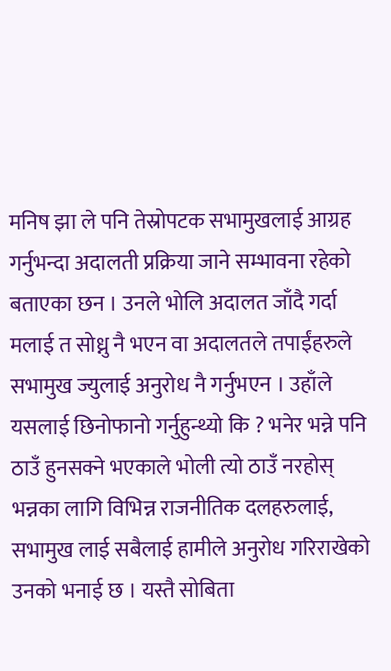मनिष झा ले पनि तेस्रोपटक सभामुखलाई आग्रह गर्नुभन्दा अदालती प्रक्रिया जाने सम्भावना रहेको बताएका छन । उनले भोलि अदालत जाँदै गर्दा मलाई त सोध्नु नै भएन वा अदालतले तपाईंहरुले सभामुख ज्युलाई अनुरोध नै गर्नुभएन । उहाँले यसलाई छिनोफानो गर्नुहुन्थ्यो कि ? भनेर भन्ने पनि ठाउँ हुनसक्ने भएकाले भोली त्यो ठाउँ नरहोस् भन्नका लागि विभिन्न राजनीतिक दलहरुलाई, सभामुख लाई सबैलाई हामीले अनुरोध गरिराखेको उनको भनाई छ । यस्तै सोबिता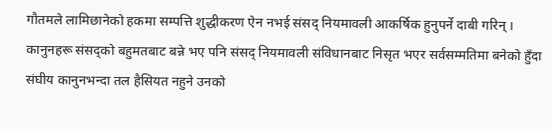गौतमले लामिछानेको हकमा सम्पत्ति शुद्धीकरण ऐन नभई संसद् नियमावली आकर्षिक हुनुपर्ने दाबी गरिन् । कानुनहरू संसद्को बहुमतबाट बन्ने भए पनि संसद् नियमावली संविधानबाट निसृत भएर सर्वसम्मतिमा बनेको हुँदा संघीय कानुनभन्दा तल हैसियत नहुने उनको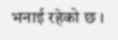भनाई रहेको छ ।